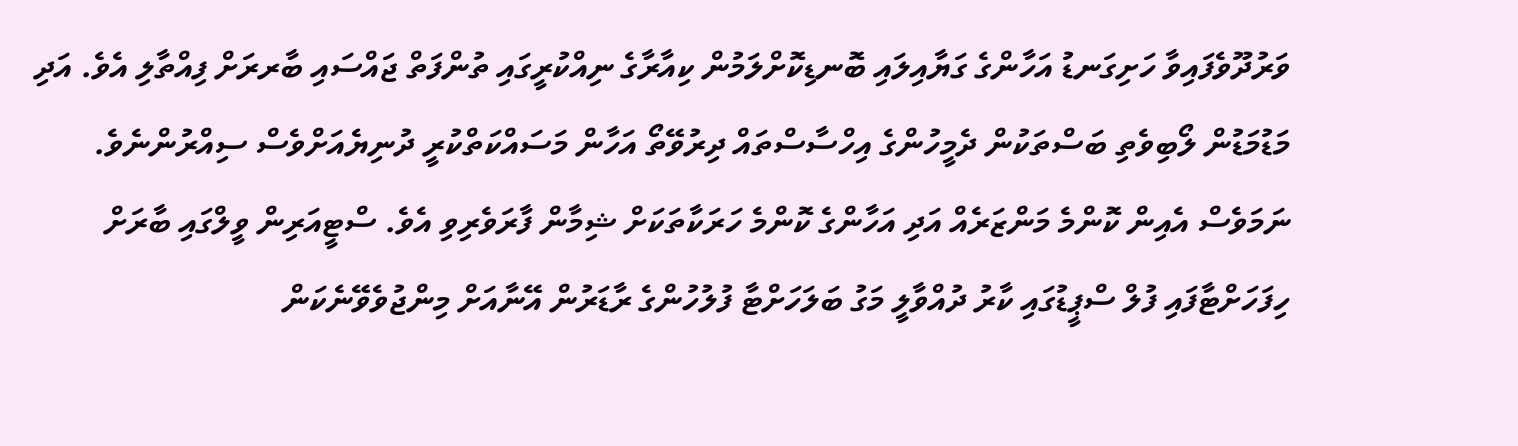ވަރުދޫވެފައިވާ ހަށިގަނޑު އަހާންގެ ގަޔާއިލައި ބޮނޑިކޮށްލަމުން ކިއާރާގެ ނިއްކުރީގައި ތުންފަތް ޖައްސައި ބާރރަށް ފިއްތާލި އެވެ. އަދި މަޑުމަޑުން ލޯބިވެތި ބަސްތަކުން ދެމީހުންގެ އިހްސާސްތައް ދިރުވޭތޯ އަހާން މަސައްކަތްކުރީ ދުނިޔެއަށްވެސް ސިއްރުންނެވެ. ނަމަވެސް އެއިން ކޮންމެ މަންޒަރެއް އަދި އަހާންގެ ކޮންމެ ހަރަކާތަކަށް ޝިމާން ފާރަވެރިވި އެވެ. ސްޓީއަރިން ވީލްގައި ބާރަށް ހިފަހަށްޓާފައި ފުލް ސްޕީޑުގައި ކާރު ދުއްވާލީ މަގު ބަލަހަށްޓާ ފުލުހުންގެ ރާޑަރުން އޭނާއަށް މިންޖުވެވޭނެކަން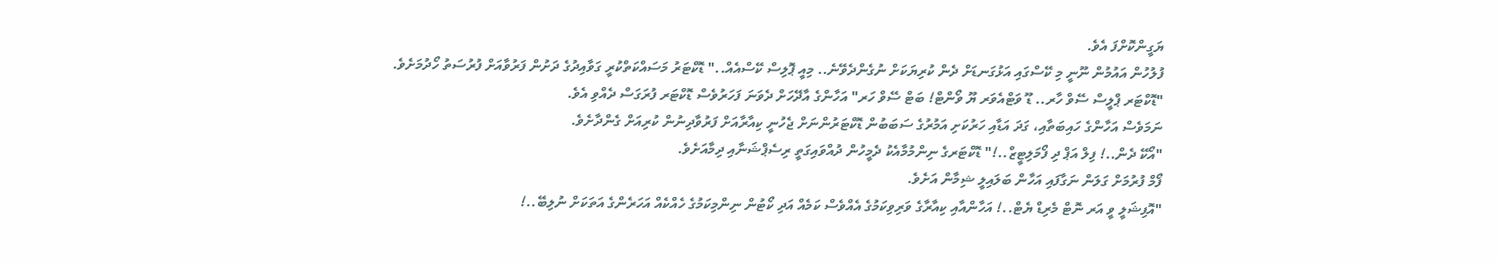ޔަގީންކޮށްފަ އެވެ.
ފުލުހުން އައުމުން ނޫނީ މި ކޭސްގައި އަޅުގަނޑަށް ދެން ކުރިޔަކަށް ނުގެންދެވޭނެ.. މިއީ ޕޮލިސް ކޭސްއެއް.." ޑޮކްޓަރު މަސައްކަތްކުރީ ގަވާއިދުގެ ދަށުން ފަރުވާއަށް ފުރުސަތު ހޯދުމަށެވެ.
"ޑޮކްޓަރ ޕްލީސް ސޭވް ހާރ.. ޑޫ ވަޓްއެވަރ ޔޫ ވޯންޓް! ބަޓް ސޭވް ހަރ" އަހާންގެ އާދޭހަށް ދެވަނަ ފަހަރުވެސް ޑޮކްޓަރ ފުރަގަސް ދެއްވި އެވެ.
ނަމަވެސް އަހާންގެ ހައިބަތާއި، ގަދަ އަޑާއި ހަރުކަށި އަމުރުގެ ސަބަބުން ޑޮކްޓަރުންނަށް ޖެހުނީ ކިއާރާއަށް ފަރުވާދިނުން ކުރިއަށް ގެންދާށެވެ.
"އޯކޭ ދެން..! ފިލް އަޕް ދި ފޯމަލިޓީޒް..!" ޑޮކްޓަރގެ ނިންމުމާއެކު ދެމީހުން ދުއްވައިގަތީ ރިސެޕްޝަނާއި ދިމާއަށެވެ.
ފޯމް ފުރުމަށް ގަލަން ނަގާފައި އަހާން ބަލައިލީ ޝިމާން އަށެވެ.
"އޮފިޝަލީ ވީ އަރ ނޮޓް މެރިޑް ޔެޓް..! އަހާންއާއި ކިއާރާގެ ވަރިވިކަމުގެ އެއްވެސް ކަމެއް އަދި ކޯޓުން ނިންމިކަމުގެ ހެއްކެއް އަހަރެންގެ އަތަކަށް ނުލިބޭ..!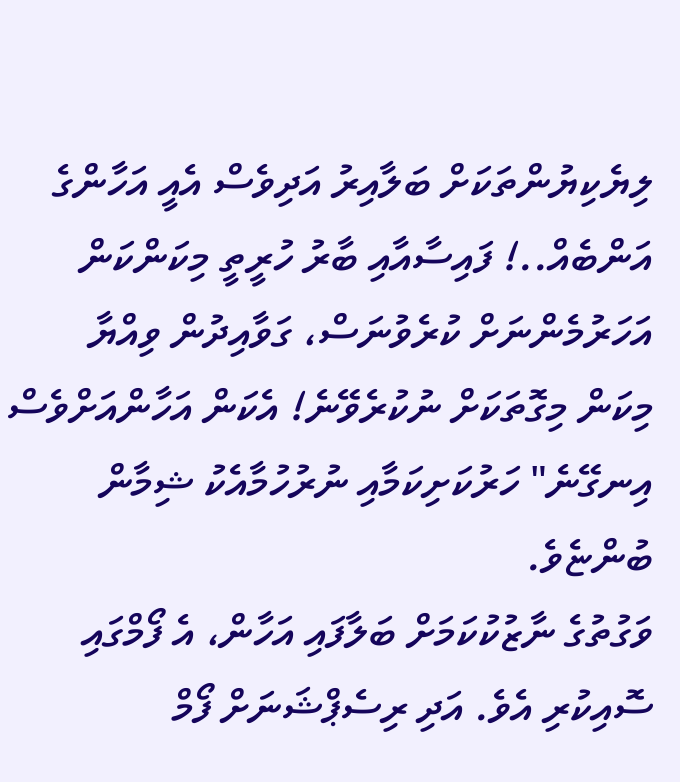ލިޔެކިޔުންތަކަށް ބަލާއިރު އަދިވެސް އެއީ އަހާންގެ އަންބެއް..! ފައިސާއާއި ބާރު ހުރީތީ މިކަންކަން އަހަރުމެންނަށް ކުރެވުނަސް، ގަވާއިދުން ވިއްޔާ މިކަން މިގޮތަކަށް ނުކުރެވޭނެ! އެކަން އަހާންއަށްވެސް އިނގޭނެ" ހަރުކަށިކަމާއި ނުރުހުމާއެކު ޝިމާން ބުންޏެވެ.
ވަގުތުގެ ނާޒުކުކަމަށް ބަލާފައި އަހާން، އެ ފޯމްގައި ސޮއިކުރި އެވެ. އަދި ރިސެޕްޝަނަށް ފޯމް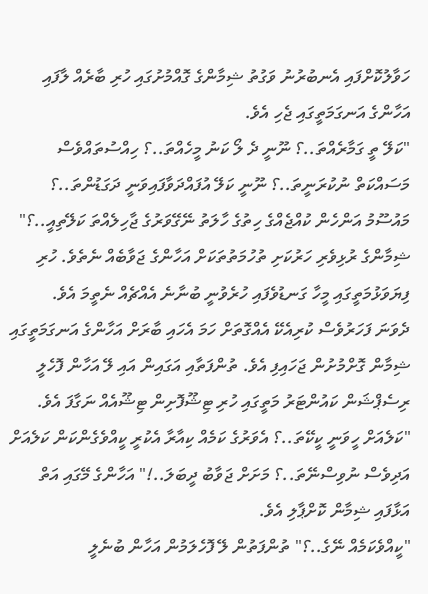ހަވާލުކޮށްފައި އެނބުރުނު ވަގުތު ޝިމާންގެ ގޮއްމުށުގައި ހުރި ބާރެއް ލާފައި އަހާންގެ އަނގަމަތީގައި ޖެހި އެވެ.
"ކަލޭ ތީ ގަމާރެއްތަ..؟ ނޫނީ ދެ ލޯ ކަނު މީހެއްތަ..؟ ހިއްސުތައްވެސް މަސައްކަތް ނުކުރަނީތަ..؟ ނޫނީ ކަލޭ އުފައްދަވާފައިވަނީ ދަގަޑުންތަ..؟ މައުސޫމު އަންހެން ކުއްޖެއްގެ ހިތުގެ ހާލަތު ނޭގޭވަރުގެ ޖާހިލެއްތަ ކަލޭތިއީ..؟" ޝިމާންގެ ރުޅިވެރި ހަރުކަށި ތުހުމަތުތަކަށް އަހާންގެ ޖަވާބެއް ނެތެވެ. ހުރި ފިޔަވަޅުމަތީގައި މީހާ ގަނޑުވެފައި ހުރެވުނީ ބުނާނެ އެއްޗެއް ނެތީމަ އެވެ.
ދެވަނަ ފަހަރުވެސް ކުރިއެކޭ އެއްގޮތަށް ހަމަ އެހައި ބާރަށް އަހާންގެ އަނގަމަތީގައި ޝިމާން ގޮށްމުށުން ޖަހައިފި އެވެ. ތުންފަތާއި އަގައިން އައި ލޭ އަހާން ފޮހެލީ ރިސެޕްޝަން ކައުންޓަރު މަތީގައި ހުރި ޓިޝޫފޮށިން ޓިޝޫއެއް ނަގާފަ އެވެ.
"ކަލެއަށް ހީވަނީ ކީކޭތަ..؟ އެވަރުގެ ކަމެއް ކިއާރާ އެކުރީ ކީއްވެގެންކަން ކަލެއަށް އަދިވެސް ނުވިސްނޭތަ..؟ މަށަށް ޖަވާބު ދީބަލަ..!" އަހާންގެ މޭގައި އަތް އަޅާފައި ޝިމާން ކޮށްޕާލި އެވެ.
"ކީއްވެކަމެއް ނޭގެ..؟" ތުންފަތުން ލޭ ފޮހެލަމުން އަހާން ބުނެލީ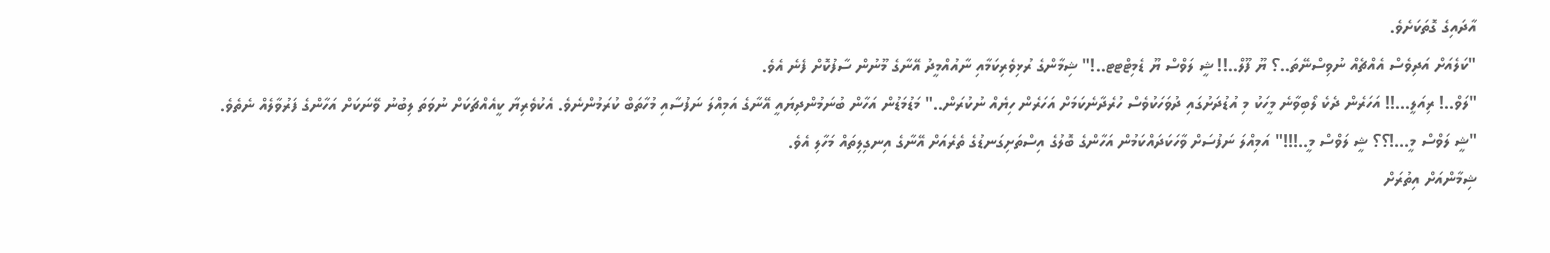އާދައިގެ ގޮތަކަށެވެ.
"ކަލެއަށް އަދިވެސް އެއްޗެއް ނުވިސްނޭތަ..؟ ޔޫ ފޫލް..!! ޝީ ލަވްސް ޔޫ ޑެމިޓްޓޓ..!" ޝިމާންގެ ރުޅިވެރިކަމާއި ނާއުއްމީދު އޭނާގެ މޫނުން ސާފުކޮށް ފެނެ އެވެ.
"ލަވް..! ރިއަލީ...!! އަހަރެން ދެކެ ލޯބިވާނެ މީހަކު މި އުޑުދަށުގައި ދުވަހަކުވެސް ހުރެދާނެކަމަށް އަހަރެން ހިޔެއް ނުކުރަން.." މަޑުމަޑުން އަހާން ބުނަމުންދިޔައީ އޭނާގެ އަމިއްލަ ނަފުސާއި މުހާތަބް ކުރަމުންނެވެ. އެކުވެރިޔާ ކީއެއްޗަކަށް ނުވަތަ ލިބުނު ވޭނަކަށް އަހާންގެ ފަރުވާލެއް ނެތެވެ.
"ޝީ ލަވްސް މީ...!؟؟ ޝީ ލަވްސް މީ..!!!" އަމިއްލަ ނަފުސަށް ވާހަކަދައްކަމުން އަހާންގެ ބޮލުގެ އިސްތަށިގަނޑުގެ ތެރެއަށް އޭނާގެ އިނގިލިތައް މަހާލި އެވެ.
ޝިމާންއަށް އިތުރަށް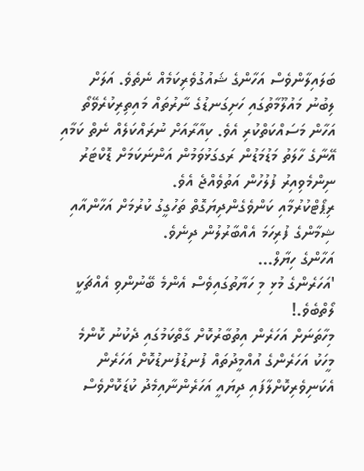ބަލައިލާންވެސް އަހާންގެ ޝައުގުވެރިކަމެއް ނެތެވެ. އަލަށް ލިބުނު މައުލޫމާތުގައި ހަށިގަނޑުގެ ނާރުތައް މައިތިރިކުރެވޭތޯ އަހާން މަސައްކަތްކުރި އެވެ. ކިއާރާއަށް ނުރައްކަލެއް ނެތް ކަމާއި އޭނާގެ ހާލަތު މަޑުމަޑުން ރަގގަޅުވަމުން އަންނަކަމަށް ޑޮކްޓަރު ނިންމެވިއިރު ފުލުހުން އަތުވެއްޖެ އެވެ.
ރިޕޯޓްކުރުމާއި ކަންވެގެންދިޔަގޮތް ތަހުގީގު ކުރުމަށް އަހާންއާއި ޝިމާންގެ ފުރިހަމަ އެއްބާރުލުން ދިނެވެ.
އަހާންގެ ހިޔާލް...
'އަހަރެންގެ މުޅި މި ހަޔާތުގައިވެސް އެންމެ ބޭނުންވި އެއްޗަކީ ލޯތްބެވެ.!
މިހާތަނަށް އަހަރެން އިތުބާރުކޮށް ގާތްކަމުގައި ދެކުނު ކޮންމެ މީހަކު އަހަރެންގެ އުއްމީދުތައް ފުނޑުފުނޑުކޮށް އަހަރެން އެކަނިވެރިކޮށްލާފައި ދިޔައީ އަހަރެންނާއިމެދު ކުޑަކޮށްވެސް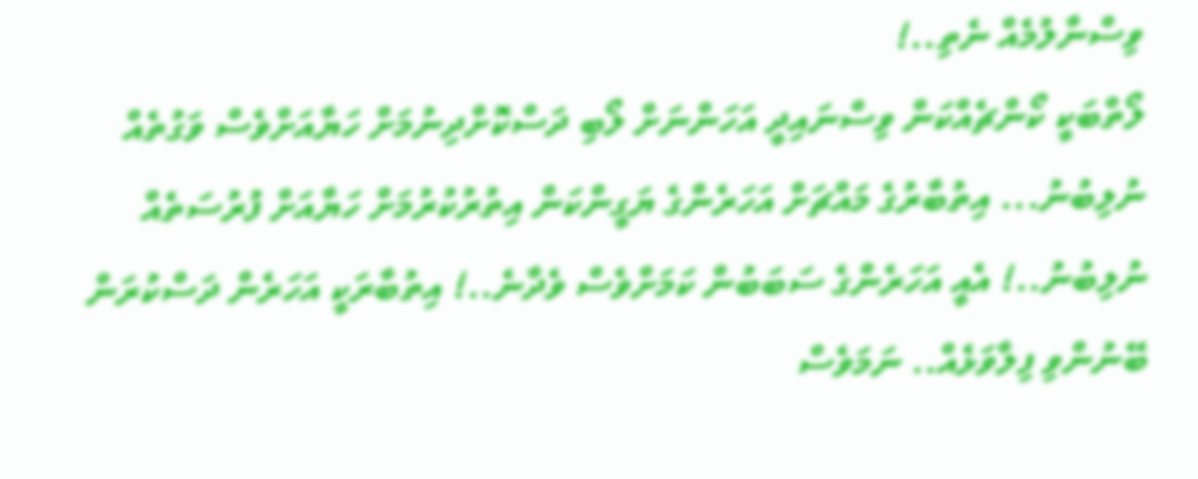ވިސްނާލުމެއް ނެތި..!
ލޯތްބަކީ ކޯންޗެއްކަން ވިސްނައިދީ އަހަންނަށް ލޯބި ދަސްކޮށްދިނުމަށް ހަޔާއަށްވެސް ވަގުތެއް ނުލިބުނު... އިތުބާރުގެ މައްޗަށް އަހަރެންގެ ޔަގީންކަން އިތުރުކުރުމަށް ހަޔާއަށް ފުރުސަތެއް ނުލިބުނު..! އެއީ އަހަރެންގެ ސަބަބުން ކަމަށްވެސް ވެދާނެ..! އިތުބާރަކީ އަހަރެން ދަސްކުރަން ބޭނުންވި ފިލާވަޅެއް.. ނަމަވެސް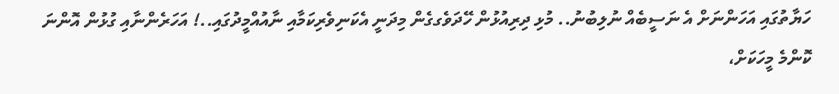ހަޔާތުގައި އަހަންނަށް އެ ނަސީބެއް ނުލިބުނު.. މުޅި ދިރިއުޅުން ހޭދަވެގގެން މިދަނީ އެކަނިވެރިކަމާއި ނާއުއްމީދުގައި..! އަހަރެންނާއި ގުޅުން އޮންނަ ކޮންމެ މީހަކަށް،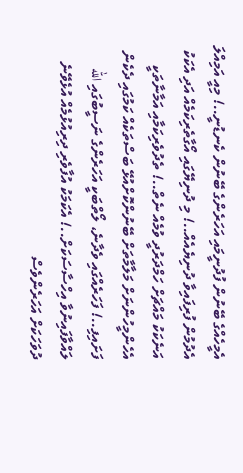އެމީހެއްގެ ބޭނުން ފުދުނީމައި އަހަރެންގެ ބޭނުން ކެނޑުނީ..! މިއީ އަމިއްލަ އެދުމުން ފުރިފައިވާ ދުނިޔެއެއް..! މި ދުނިޔޭގައި އޯގާތެރިކަމެއް އަދި އެކަކު އަނެކަކު މައްޗަށް ހަމްދަރުދީ ވުމެއް ނެތް..! ތެދުވެރިކަމާއި އަމާނާތަކީ އެހެންމީހުންނަށް މަލާމާތަށް ބޭނުންކޮށްއުޅޭ ބަސްތަކެއް ކަމުގައި ދެކެން ފަށައިފި..! ފަހަރެއްގައި ވެދާނެ، ލޯތްބަކީ އަހަރެންގެ ނަސީބުގައި الله ލައްވާފައިނުވާ އިހްސާސަކަށް..! އެކަމަކު އުފާވެރި ދިރިއުޅުމެއް އުޅެވޭނެ ދުވަހަކަށް އަހަރެންވެސް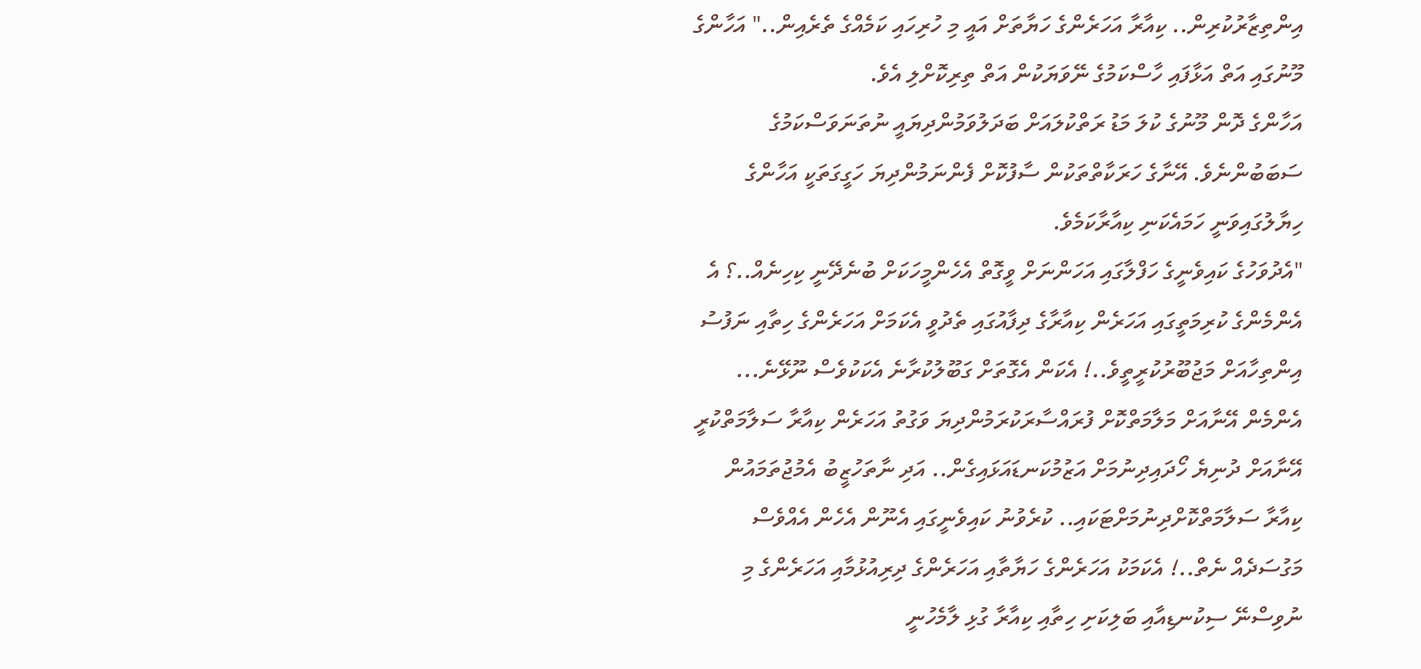އިންތިޒާރުކުރިން.. ކިއާރާ އަހަރެންގެ ހަޔާތަށް އައީ މި ހުރިހައި ކަމެއްގެ ތެރެއިން.." އަހާންގެ މޫނުގައި އަތް އަޅާފައި ހާސްކަމުގެ ނޭވަޔަކުން އަތް ތިރިކޮށްލި އެވެ.
އަހާންގެ ދޮން މޫނުގެ ކުލަ މަޑު ރަތްކުލައަށް ބަދަލުވަމުންދިޔައީ ނުތަނަވަސްކަމުގެ ސަބަބުންނެވެ. އޭނާގެ ހަރަކާތްތަކުން ސާފުކޮށް ފެންނަމުންދިޔަ ހަގީގަތަކީ އަހާންގެ ހިޔާލުގައިވަނީ ހަމައެކަނި ކިއާރާކަމެވެ.
"އެދުވަހުގެ ކައިވެނީގެ ހަފްލާގައި އަހަންނަށް ވީގޮތް އެހެންމީހަކަށް ބުނެދޭނީ ކިހިނެއް..؟ އެ އެންމެންގެ ކުރިމަތީގައި އަހަރެން ކިއާރާގެ ދިފާއުގައި ތެދުވީ އެކަމަށް އަހަރެންގެ ހިތާއި ނަފުސު އިންތިހާއަށް މަޖުބޫރުކުރީތީވެ..! އެކަން އެގޮތަށް ގަބޫލުކުރާނެ އެކަކުވެސް ނޫޅޭނެ... އެންމެން އޭނާއަށް މަލާމަތްކޮށް ފުރައްސާރަކުރަމުންދިޔަ ވަގުތު އަހަރެން ކިއާރާ ސަލާމަތްކުރީ އޭނާއަށް ދުނިޔެ ހޯދައިދިނުމަށް އަޒުމުކަނޑައަޅައިގެން.. އަދި ނާތަހުޒީބު އެމުޖުތަމައުން ކިއާރާ ސަލާމަތްކޮށްދިނުމަށްޓަކައި.. ކުރެވުނު ކައިވެނީގައި އެނޫން އެހެން އެއްވެސް މަގުސަދެއް ނެތް..! އެކަމަކު އަހަރެންގެ ހަޔާތާއި އަހަރެންގެ ދިރިއުޅުމާއި އަހަރެންގެ މި ނުވިސްނޭ ސިކުނޑިއާއި ބަލިކަށި ހިތާއި ކިއާރާ ގުޅި ލާމެހުނީ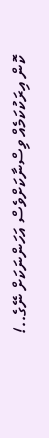ކޮން އިރަކުކަމެއް ވިސްނާކަށްވެސް އަހަންނަކަށް ނޭގެ..!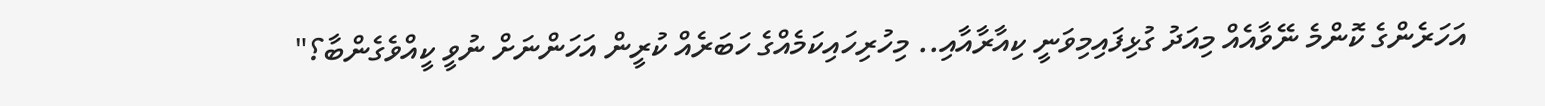އަހަރެންގެ ކޮންމެ ނޭވާއެއް މިއަދު ގުޅިފައިމިވަނީ ކިއާރާއާއި.. މިހުރިހައިކަމެއްގެ ހަބަރެއް ކުރީން އަހަންނަށް ނުވީ ކީއްވެގެންބާ؟"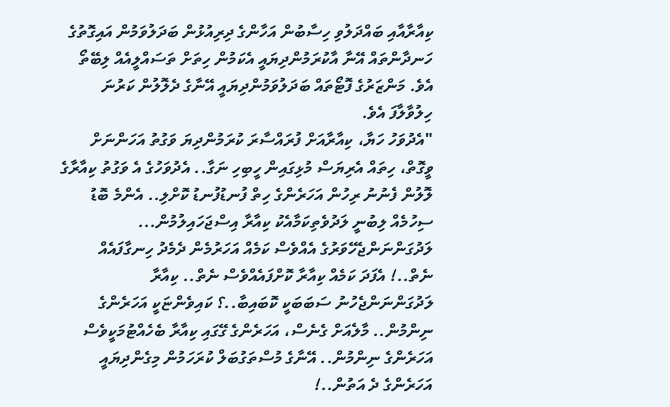ކިއާރާއާއި ބައްދަލުވި ހިސާބުން އަހާންގެ ދިރިއުޅުން ބަދަލުވަމުން އައިގޮތުގެ ހަނދާންތައް އޭނާ އާކުރަމުންދިޔައީ އެކަމުން ހިތަށް ތަސައްލީއެއް ލިބޭތޯ އެވެ. މަންޒަރުގެ ފޮޓޯތައް ބަދަލުވަމުންދިޔައީ އޭނާގެ ދެލޮލުން ކަރުނަ ހިލުވާލާފަ އެވެ.
"އެދުވަހު ހަޔާ، ކިއާރާއަށް ފުރައްސާރަ ކުރަމުންދިޔަ ވަގުތު އަހަންނަށް ވީގޮތް، ހިތައް އެރިޔަސް މުޅިގައިން ހީބިހި ނަގާ.. އެދުވަހުގެ އެ ވަގުތު ކިއާރާގެ ލޮލުން ފެނުނު ރިހުން އަހަރެންގެ ހިތް ފުނޑުފުނޑު ކޮށްލި.. އެންމެ ބޮޑު ސިހުމެއް ލިބުނީ ލަދުވެތިކަމާއެކު ކިއާރާ އިސްޖަހައިލުމުން... ލަދުގަންނަންޖެހޭވަރުގެ އެއްވެސް ކަމެއް އަހަރުމެން ދެމެދު ހިނގާފައެއް ނެތް..! އެފަދަ ކަމެއް ކިއާރާ ކޮށްފައެއްވެސް ނެތް.. ކިއާރާ ލަދުގަންނަންޖެހުނު ސަބަބަކީ ކޮބައިބާ..؟ ކައިވެންޏަކީ އަހަރެންގެ ނިންމުން.. މާލެއަށް ގެނެސް، އަހަރެންގެ ގޭގައި ކިއާރާ ބެހެއްޓުމަކީވެސް އަހަރެންގެ ނިންމުން.. އޭނާގެ މުސްތަގުބަލް ކުރަހަމުން މިގެންދިޔައީ އަހަރެންގެ ދެ އަތުން..!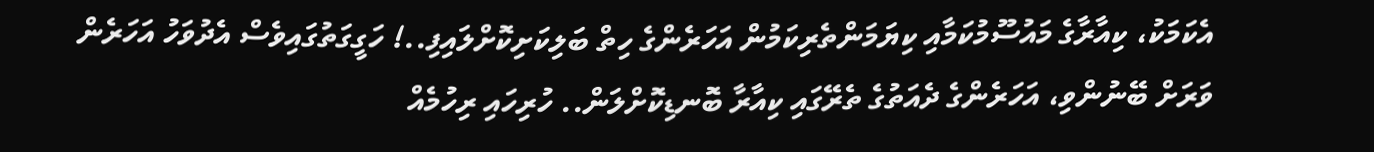އެކަމަކު، ކިއާރާގެ މައުސޫމުކަމާއި ކިޔަމަންތެރިކަމުން އަހަރެންގެ ހިތް ބަލިކަށިކޮށްލައިފި..! ހަގީގަތުގައިވެސް އެދުވަހު އަހަރެން ވަރަށް ބޭނުންވި، އަހަރެންގެ ދެއަތުގެ ތެރޭގައި ކިއާރާ ބޮނޑިކޮށްލަން.. ހުރިހައި ރިހުމެއް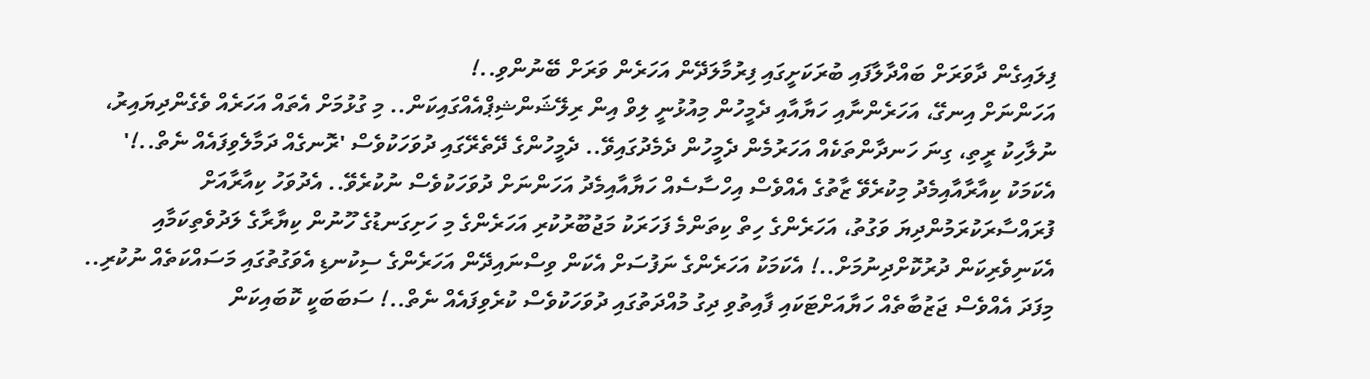ފިލައިގެން ދާވަރަށް ބައްދާލާފައި ބުރަކަށީގައި ފިރުމާލަދޭން އަހަރެން ވަރަށް ބޭނުންވި..!
އަހަންނަށް އިނގޭ، އަހަރެންނާއި ހަޔާއާއި ދެމީހުން މިއުޅުނީ ލިވް އިން ރިލޭޝަންޝިޕްއެއްގައިކަން.. މި ގުޅުމަށް އެތައް އަހަރެއް ވެގެންދިޔައިރު، ނުލާހިކު ރީތި، ގިނަ ހަނދާންތަކެއް އަހަރުމެން ދެމީހުން ދެމެދުގައިވޭ.. ދެމީހުންގެ ދޭތެރޭގައި ދުވަހަކުވެސް 'ރޮނގެއް ދަމާލެވިފައެއް ނެތް..!' އެކަމަކު ކިއާރާއާއިމެދު މިކުރެވޭ ޒާތުގެ އެއްވެސް އިހްސާސެއް ހަޔާއާއިމެދު އަހަންނަށް ދުވަހަކުވެސް ނުކުރެވޭ.. އެދުވަހު ކިއާރާއަށް ފުރައްސާރަކުރަމުންދިޔަ ވަގުތު، އަހަރެންގެ ހިތް ކިތަންމެ ފަހަރަކު މަޖުބޫރުކުރި އަހަރެންގެ މި ހަށިގަނޑުގެ ހޫނުން ކިޔާރާގެ ލަދުވެތިކަމާއި އެކަނިވެރިކަން ދުރުކޮށްދިނުމަށް..! އެކަމަކު އަހަރެންގެ ނަފުސަށް އެކަން ވިސްނައިދޭން އަހަރެންގެ ސިކުނޑި އެވަގުތުގައި މަސައްކަތެއް ނުކުރި.. މިފަދަ އެއްވެސް ޖަޒުބާތެއް ހަޔާއަށްޓަކައި ފާއިތުވި ދިގު މުއްދަތުގައި ދުވަހަކުވެސް ކުރެވިފައެއް ނެތް..! ސަބަބަކީ ކޮބައިކަން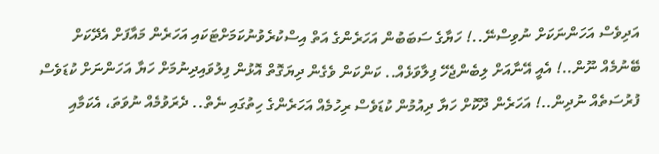އަދިވެސް އަހަންނަކަށް ނުވިސްނޭ..! ހަޔާގެ ސަބަބުން އަހަރެންގެ އަތް އިސްކުރެވުނުކަމަށްޓަކައި އަހަރެން މައާފަށް އެދޭކަށް ބޭނުމެއް ނޫން..! އެއީ އޭނާއަށް ލިބެންޖެހޭ ފިލާވަޅެއް.. ކަންކަން ވެގެން ދިޔަގޮތް އޮޅުން ފިލުވައިދިނުމަށް ހަޔާ އަހަންނަށް ކުޑަވެސް ފުރުސަތެއް ނުދިން..! އަހަރެން ދޫކޮށް ހަޔާ ދިއުމުން ކުޑަވެސް ރިހުމެއް އަހަރެންގެ ހިތުގައި ނެތް.. ދެރަވުމެއް ނުވަތަ، އެކަމާއި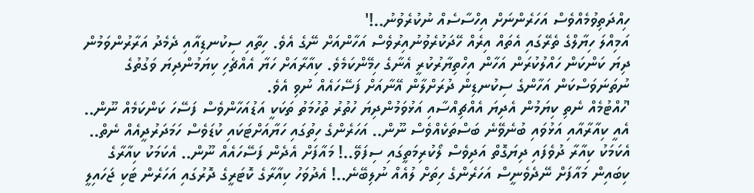ހިއްދަތިވުމެއްވެސް އަހަރެންނަށް އިހްސާސެއް ނުކުރެވުނު..!'
އަމިއްލަ ހިޔާލްގެ ތެރޭގައި އެތައް އިރެއް ހޭދަކުރެވުނުއިރުވެސް އަހާންއަށް ނޭގެ އެވެ. ހިތާއި ސިކުނޑިއާއި ދެމެދު އަރާރުންވަމުން ދިޔަ ކަންކަން ހައްލުކުރަން އަހާން އިހްތިޔާރުކުރީ އެނާގެ ހިމޭންކަމެވެ. ކިއާރާއަށް ހަޔާ އެއްޗެހި ކިޔަމުންދިޔަ ވަގުތުގެ ނުތަނަވަސްކަން އަހާންގެ ސިކުނޑިން ދުރަށްލާން އޭނާއަށް ފަސޭހައެއް ނުވި އެވެ.
'ހުއްޓުމެއް ނެތި ކިޔަމުން އެދިޔަ އެއްޗިއްސާއި އަޅުވަމުންދިޔަ ހުތުރު ތުހުމަތު ތަކަކީ އަޑުއަހާންވެސް ފަސޭހަ ކަންކަމެއް ނޫން.. އެއީ ކިއާރާއާއި އަޅުވައި ބުނެވޭނެ ބަސްތަކެއްވެސް ނޫން.. އަހަރެންގެ ހިތުގައި ހަޔާއަށްޓަކައި ކުޑަވެސް ހަމަދަރުދީއެއް ނެތް.. އެކަމަކު ކިއާރާ ދުވެފައި ދިޔަގޮތް އަދިވެސް ލޯކުރިމަތީގައި ސިފަވޭ..! މައާފަށް އެދެން ފަސޭހައެއް ނޫން.. އެކަމަކު ކިއާރާގެ ކިބައިން މައާފަށް ނޭދެވެނީސް އަހަރެންގެ ހިތަށް ލުއެއް ނުލިބޭނެ..! އެދުވަހު ކިއާރާގެ ކޮޓަރީގެ ދޮރުގައި އަހަރެން ޓަކި ޖަހައިލީ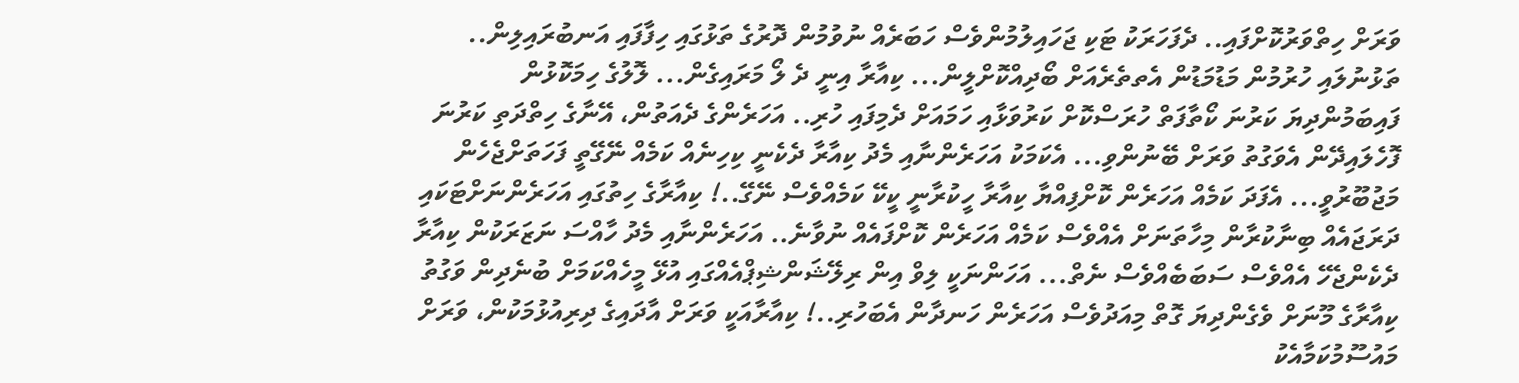ވަރަށް ހިތްވަރުކޮށްފައި.. ދެފަހަރަކު ޓަކި ޖަހައިލުމުންވެސް ހަބަރެއް ނުވުމުން ދޮރުގެ ތަޅުގައި ހިފާފައި އަނބުރައިލިން.. ތަޅުނުލައި ހުރުމުން މަޑުމަޑުން އެތތެރެއަށް ބޯދިއްކޮށްލީން... ކިއާރާ އިނީ ދެ ލޯ މަރައިގެން... ލޮލުގެ ހިމަކޮޅުން ފައިބަމުންދިޔަ ކަރުނަ ކޯތާފަތް ހުރަސްކޮށް ކަރުވަޅާއި ހަމައަށް ދެމިފައި ހުރި.. އަހަރެންގެ ދެއަތުން، އޭނާގެ ހިތްދަތި ކަރުނަ ފޮހެލައިދޭން އެވަގުތު ވަރަށް ބޭނުންވި... އެކަމަކު އަހަރެންނާއި މެދު ކިއާރާ ދެކެނީ ކިހިނެއް ކަމެއް ނޭގޭތީ ފަހަތަށްޖެހެން މަޖުބޫރުވީ... އެފަދަ ކަމެއް އަހަރެން ކޮށްފިއްޔާ ކިއާރާ ހީކުރާނީ ކީކޭ ކަމެއްވެސް ނޭގޭ..! ކިއާރާގެ ހިތުގައި އަހަރެންނަށްޓަކައި ދަރަޖައެއް ބިނާކުރާން މިހާތަނަށް އެއްވެސް ކަމެއް އަހަރެން ކޮށްފައެއް ނުވާނެ.. އަހަރެންނާއި މެދު ހާއްސަ ނަޒަރަކުން ކިއާރާ ދެކެންޖެހޭ އެއްވެސް ސަބަބެއްވެސް ނެތް... އަހަންނަކީ ލިވް އިން ރިލޭޝަންޝިޕްއެއްގައި އުޅޭ މީހެއްކަމަށް ބުނެދިން ވަގުތު ކިއާރާގެ މޫނަށް ވެގެންދިޔަ ގޮތް މިއަދުވެސް އަހަރެން ހަނދާން އެބަހުރި..! ކިއާރާއަކީ ވަރަށް އާދައިގެ ދިރިއުޅުމަކުން، ވަރަށް މައުސޫމުކަމާއެކު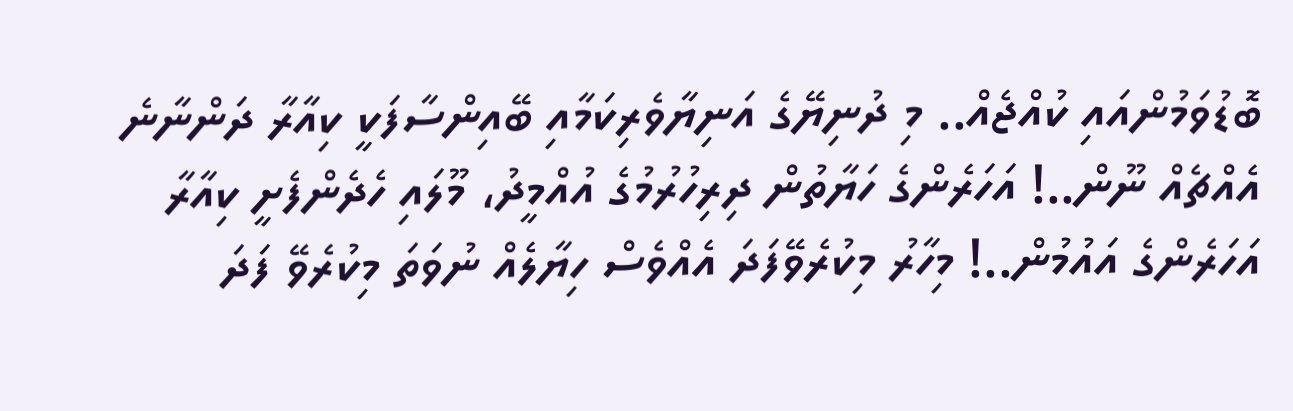ބޮޑުވަމުންއައި ކުއްޖެއް.. މި ދުނިޔޭގެ އަނިޔާވެރިކަމާއި ބޭއިންސާފަކީ ކިއާރާ ދަންނާނެ އެއްޗެއް ނޫން..! އަހަރެންގެ ހަޔާތުން ދިރިހުރުމުގެ އުއްމީދު، މޫލައި ހެދެންފެށީ ކިއާރާ އަހަރެންގެ އައުމުން..! މިހާރު މިކުރެވޭފަދަ އެއްވެސް ހިޔާލެއް ނުވަތަ މިކުރެވޭ ފަދަ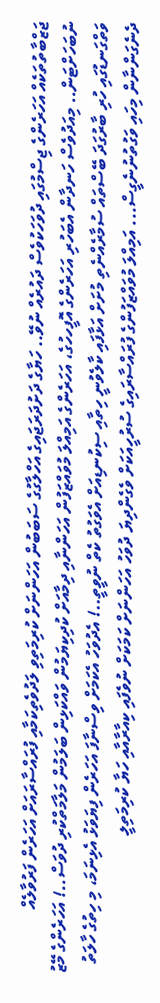ޖަޒްބާތުތަކެއް އަހަރެންގެ ޖިސްމުގައި ދުވަހަކުވެސް ދައުރެއް ނުވޭ.. ހަޔާގެ ދަށުދަރަޖައިގެ އަހްލާގުގެ ސަބަބުން އަހަންނަށް ކުރިމަތިވި ލަދުވެތިކަމާއި ފުރައްސާރައަށް އަހަރެން ފަރުވާލެއް ނުބަހަށްޓަން.. މިއަދުވެސް ހަނދާން އެބަހުރި އަހަރެންގެ އޮފީހހުގެ، އަހަރެންގެ އަމިއްލަ މުވައްޒަފުން އަހަންނާއި ދިމާއަށް ކުދިކިޔަމުން ވައްކަޅިން ބަލަމުން މަލާމަތްކުރި ދުވަސް..! އަހަރެންގެ މޭޒު ވަތްގަނޑުގައި ހުރި ބާރުގަދަ ބޭސްތައް ސުމާރެއްނެތި މުށަށް އަޅާފައި ކާލެވުނީ ހިތާއި ސިކުނޑިއަށް އެވަގުތު ކެތް ނުވީތީ..! އެދުވަހު އެކަމަށް ވިސްނާފަ އަހަރެން ފިޔަވަޅު އެޅިނަމަ، މި ހިތުގެ ހާލަތު ދެނެގަންނާން މިހައި ވަގުތުނުނެގީސް... އަމިއްލަ މުވައްޒަފުންގެ ފުރައްސާރައިގެ ސުރުހީއަކަށް ވެގެންދިޔަ ދުވަހު އަހަންނަށް ކަމަކަށް ނުވެފައި ކިއާރާއާއި ހަޔާ ކުރިމަތިލީ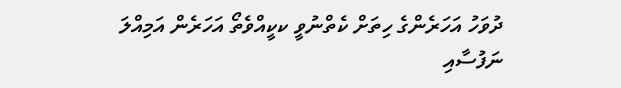ދުވަހު އަހަރެންގެ ހިތަށް ކެތްނުވީ ކކީއްވެތޯ އަހަރެން އަމިއްލަ ނަފުސާއި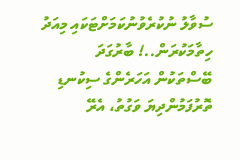ސުވާލު ނުކުރެވުނުކަމަށްޓަކައި މިއަދު ހިތާމަކުރަން..! ބާރުގަދަ ބޭސްތަކުން އަހަރެންގެ ސިކުނޑި ތޮރުފަމުންދިޔަ ވަގުތު، އެރޭ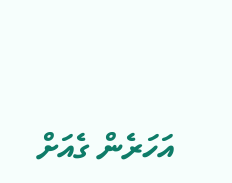އަހަރެން ގެއަށް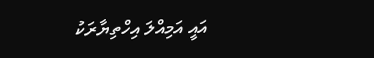އައީ އަމިއްލަ އިހްތިޔާރަކު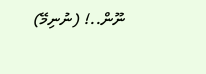ނޫން..! (ނުނިމޭ)